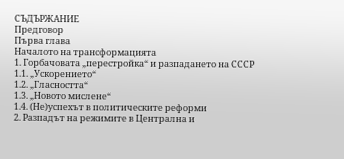СЪДЪРЖАНИЕ
Предговор
Първа глава
Началото на трансформацията
1. Горбачовата „перестройка“ и разпадането на СССР
1.1. „Ускорението“
1.2. „Гласността“
1.3. „Новото мислене“
1.4. (Не)успехът в политическите реформи
2. Разпадът на режимите в Централна и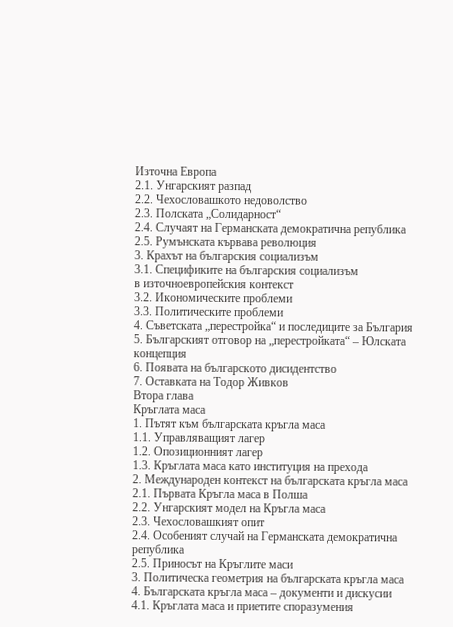Източна Европа
2.1. Унгарският разпад
2.2. Чехословашкото недоволство
2.3. Полската „Солидарност“
2.4. Случаят на Германската демократична република
2.5. Румънската кървава революция
3. Крахът на българския социализъм
3.1. Спецификите на българския социализъм
в източноевропейския контекст
3.2. Икономическите проблеми
3.3. Политическите проблеми
4. Съветската „перестройка“ и последиците за България
5. Българският отговор на „перестройката“ – Юлската концепция
6. Появата на българското дисидентство
7. Оставката на Тодор Живков
Втора глава
Кръглата маса
1. Пътят към българската кръгла маса
1.1. Управляващият лагер
1.2. Опозиционният лагер
1.3. Кръглата маса като институция на прехода
2. Международен контекст на българската кръгла маса
2.1. Първата Кръгла маса в Полша
2.2. Унгарският модел на Кръгла маса
2.3. Чехословашкият опит
2.4. Особеният случай на Германската демократична република
2.5. Приносът на Кръглите маси
3. Политическа геометрия на българската кръгла маса
4. Българската кръгла маса – документи и дискусии
4.1. Кръглата маса и приетите споразумения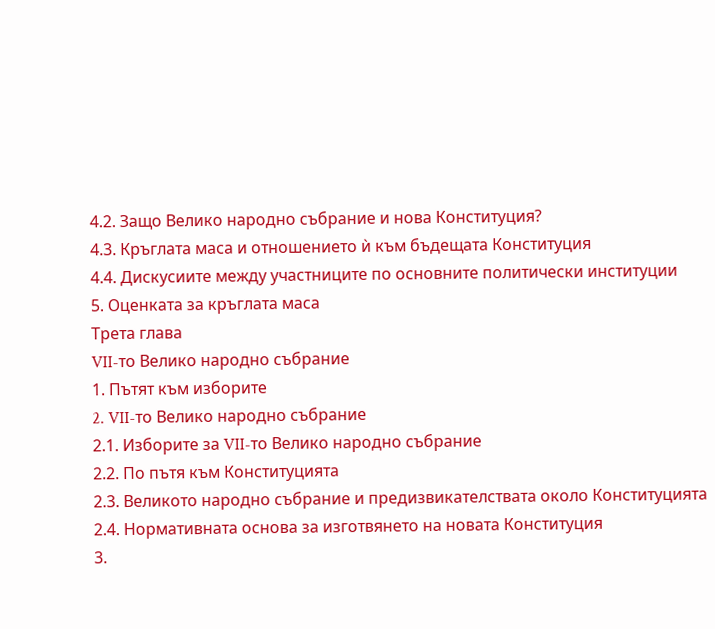4.2. Защо Велико народно събрание и нова Конституция?
4.3. Кръглата маса и отношението ѝ към бъдещата Конституция
4.4. Дискусиите между участниците по основните политически институции
5. Оценката за кръглата маса
Трета глава
VII-то Велико народно събрание
1. Пътят към изборите
2. VII-то Велико народно събрание
2.1. Изборите за VII-то Велико народно събрание
2.2. По пътя към Конституцията
2.3. Великото народно събрание и предизвикателствата около Конституцията
2.4. Нормативната основа за изготвянето на новата Конституция
3.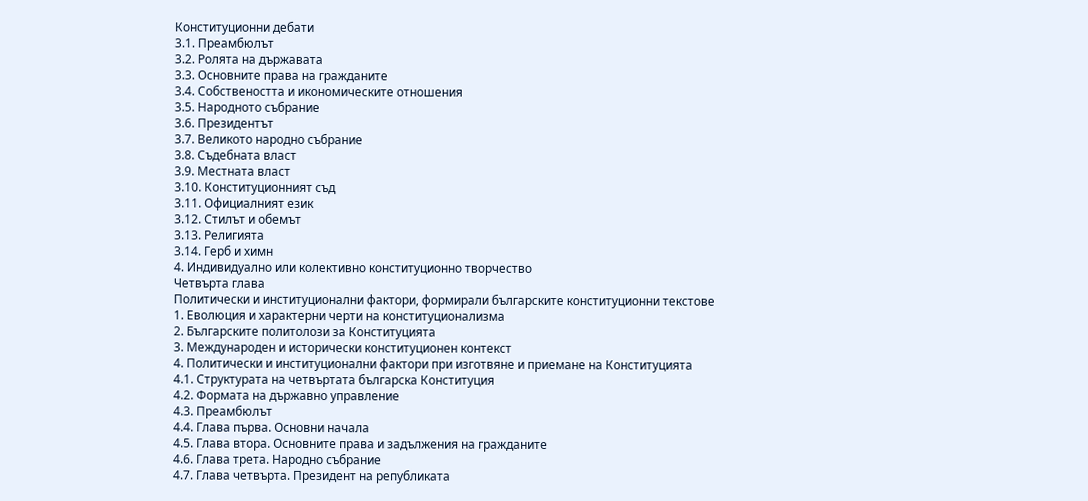Конституционни дебати
3.1. Преамбюлът
3.2. Ролята на държавата
3.3. Основните права на гражданите
3.4. Собствеността и икономическите отношения
3.5. Народното събрание
3.6. Президентът
3.7. Великото народно събрание
3.8. Съдебната власт
3.9. Местната власт
3.10. Конституционният съд
3.11. Официалният език
3.12. Стилът и обемът
3.13. Религията
3.14. Герб и химн
4. Индивидуално или колективно конституционно творчество
Четвърта глава
Политически и институционални фактори, формирали българските конституционни текстове
1. Еволюция и характерни черти на конституционализма
2. Българските политолози за Конституцията
3. Международен и исторически конституционен контекст
4. Политически и институционални фактори при изготвяне и приемане на Конституцията
4.1. Структурата на четвъртата българска Конституция
4.2. Формата на държавно управление
4.3. Преамбюлът
4.4. Глава първа. Основни начала
4.5. Глава втора. Основните права и задължения на гражданите
4.6. Глава трета. Народно събрание
4.7. Глава четвърта. Президент на републиката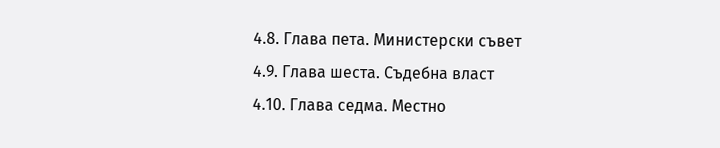4.8. Глава пета. Министерски съвет
4.9. Глава шеста. Съдебна власт
4.10. Глава седма. Местно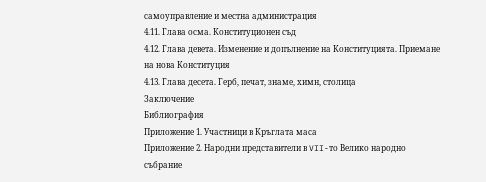самоуправление и местна администрация
4.11. Глава осма. Конституционен съд
4.12. Глава девета. Изменение и допълнение на Конституцията. Приемане на нова Конституция
4.13. Глава десета. Герб, печат, знаме, химн, столица
Заключение
Библиография
Приложение 1. Участници в Кръглата маса
Приложение 2. Народни представители в VII-то Велико народно събрание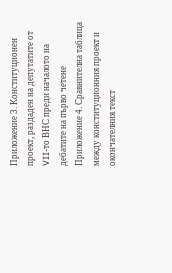Приложение 3. Конституционен проект, раздаден на депутатите от VII-то ВНС преди началото на дебатите на първо четене
Приложение 4. Сравнителна таблица между конституционния проект и окончателния текст